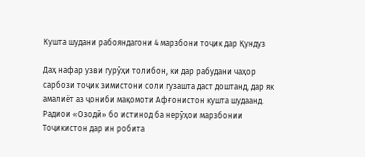Кушта шудани рабояндагони 4 марзбони тоҷик дар Қундуз

Даҳ нафар узви гурӯҳи толибон, ки дар рабудани чаҳор сарбози тоҷик зимистони соли гузашта даст доштанд, дар як амалиёт аз ҷониби мақомоти Афғонистон кушта шудаанд. Радиои «Озодӣ» бо истинод ба нерӯҳои марзбонии Тоҷикистон дар ин робита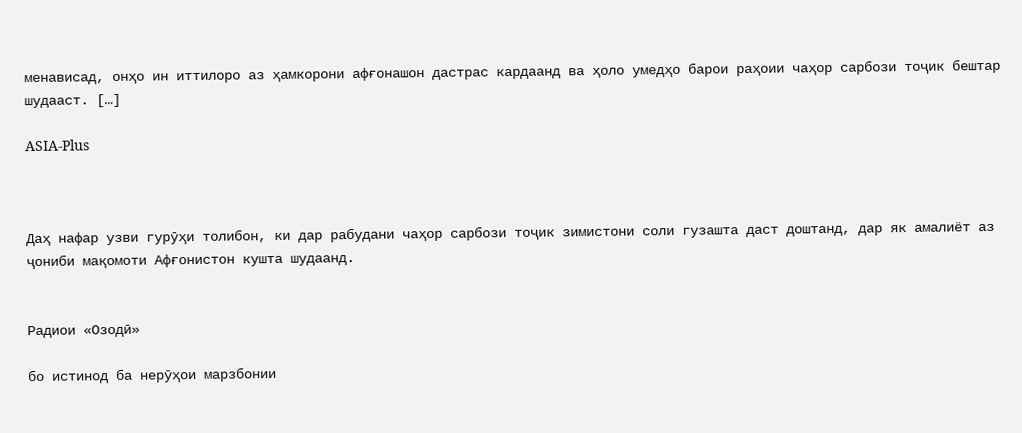менависад, онҳо ин иттилоро аз ҳамкорони афғонашон дастрас кардаанд ва ҳоло умедҳо барои раҳоии чаҳор сарбози тоҷик бештар шудааст. […]

ASIA-Plus



Даҳ нафар узви гурӯҳи толибон, ки дар рабудани чаҳор сарбози тоҷик зимистони соли гузашта даст доштанд, дар як амалиёт аз ҷониби мақомоти Афғонистон кушта шудаанд.


Радиои «Озодӣ»

бо истинод ба нерӯҳои марзбонии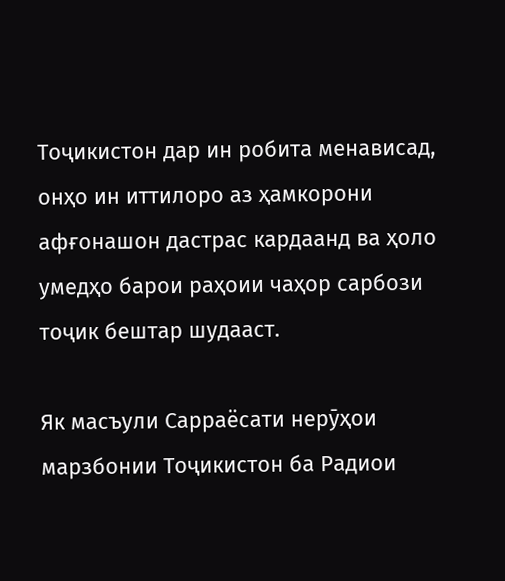Тоҷикистон дар ин робита менависад, онҳо ин иттилоро аз ҳамкорони афғонашон дастрас кардаанд ва ҳоло умедҳо барои раҳоии чаҳор сарбози тоҷик бештар шудааст.

Як масъули Сарраёсати нерӯҳои марзбонии Тоҷикистон ба Радиои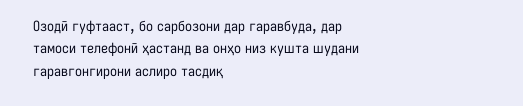Озодӣ гуфтааст, бо сарбозони дар гаравбуда, дар тамоси телефонӣ ҳастанд ва онҳо низ кушта шудани гаравгонгирони аслиро тасдиқ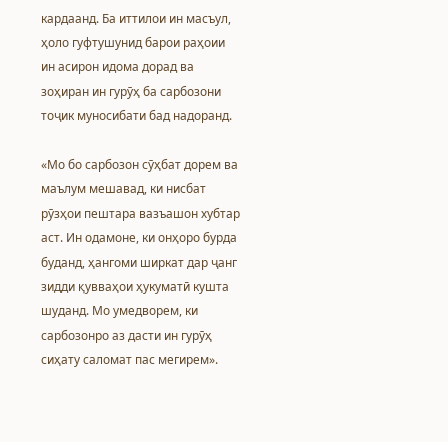кардаанд. Ба иттилои ин масъул, ҳоло гуфтушунид барои раҳоии ин асирон идома дорад ва зоҳиран ин гурӯҳ ба сарбозони тоҷик муносибати бад надоранд.

«Мо бо сарбозон сӯҳбат дорем ва маълум мешавад, ки нисбат рӯзҳои пештара вазъашон хубтар аст. Ин одамоне, ки онҳоро бурда буданд, ҳангоми ширкат дар ҷанг зидди қувваҳои ҳукуматӣ кушта шуданд. Мо умедворем, ки сарбозонро аз дасти ин гурӯҳ сиҳату саломат пас мегирем».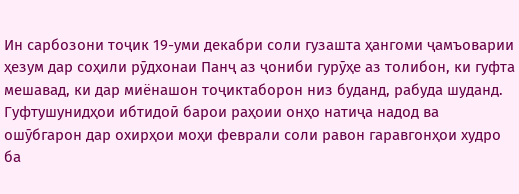Ин сарбозони тоҷик 19-уми декабри соли гузашта ҳангоми ҷамъоварии ҳезум дар соҳили рӯдхонаи Панҷ аз ҷониби гурӯҳе аз толибон, ки гуфта мешавад, ки дар миёнашон тоҷиктаборон низ буданд, рабуда шуданд. Гуфтушунидҳои ибтидоӣ барои раҳоии онҳо натиҷа надод ва ошӯбгарон дар охирҳои моҳи феврали соли равон гаравгонҳои худро ба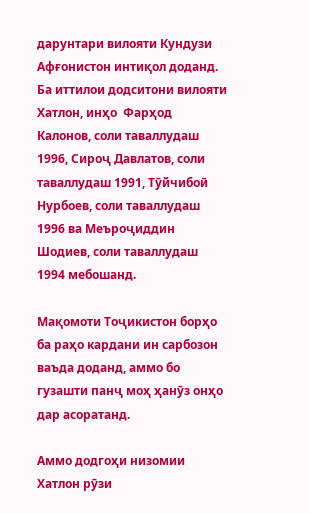дарунтари вилояти Кундузи Афғонистон интиқол доданд. Ба иттилои додситони вилояти Хатлон, инҳо  Фарҳод Калонов, соли таваллудаш 1996, Сироҷ Давлатов, соли таваллудаш 1991, Тӯйчибоӣ Нурбоев, соли таваллудаш 1996 ва Меъроҷиддин Шодиев, соли таваллудаш 1994 мебошанд.

Мақомоти Тоҷикистон борҳо ба раҳо кардани ин сарбозон ваъда доданд, аммо бо гузашти панҷ моҳ ҳанӯз онҳо дар асоратанд.

Аммо додгоҳи низомии Хатлон рӯзи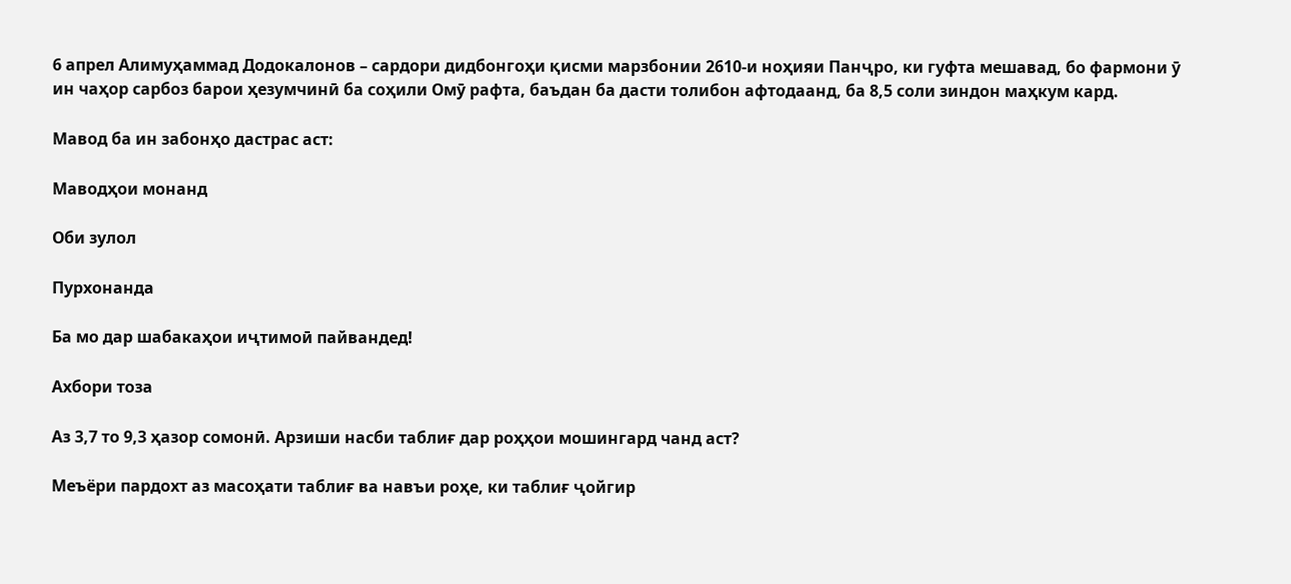6 апрел Алимуҳаммад Додокалонов – сардори дидбонгоҳи қисми марзбонии 2610-и ноҳияи Панҷро, ки гуфта мешавад, бо фармони ӯ ин чаҳор сарбоз барои ҳезумчинӣ ба соҳили Омӯ рафта, баъдан ба дасти толибон афтодаанд, ба 8,5 соли зиндон маҳкум кард.

Мавод ба ин забонҳо дастрас аст:

Маводҳои монанд

Оби зулол

Пурхонанда

Ба мо дар шабакаҳои иҷтимоӣ пайвандед!

Ахбори тоза

Аз 3,7 то 9,3 ҳазор сомонӣ. Арзиши насби таблиғ дар роҳҳои мошингард чанд аст?

Меъёри пардохт аз масоҳати таблиғ ва навъи роҳе, ки таблиғ ҷойгир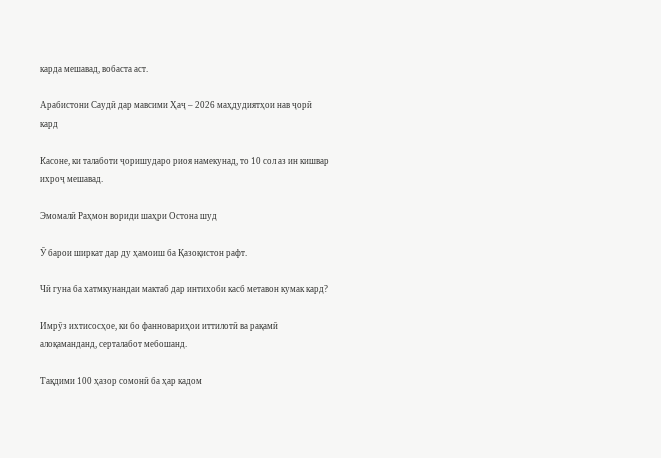карда мешавад, вобаста аст.

Арабистони Саудӣ дар мавсими Ҳаҷ – 2026 маҳдудиятҳои нав ҷорӣ кард

Касоне, ки талаботи ҷоришударо риоя намекунад, то 10 сол аз ин кишвар ихроҷ мешавад.

Эмомалӣ Раҳмон вориди шаҳри Остона шуд

Ӯ барои ширкат дар ду ҳамоиш ба Қазоқистон рафт.

Чӣ гуна ба хатмкунандаи мактаб дар интихоби касб метавон кумак кард?

Имрӯз ихтисосҳое, ки бо фанновариҳои иттилотӣ ва рақамӣ алоқаманданд, серталабот мебошанд.

Тақдими 100 ҳазор сомонӣ ба ҳар кадом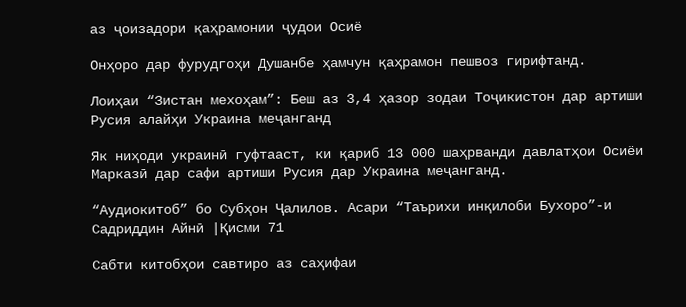аз ҷоизадори қаҳрамонии ҷудои Осиё

Онҳоро дар фурудгоҳи Душанбе ҳамчун қаҳрамон пешвоз гирифтанд.

Лоиҳаи “Зистан мехоҳам”: Беш аз 3,4 ҳазор зодаи Тоҷикистон дар артиши Русия алайҳи Украина меҷанганд

Як ниҳоди украинӣ гуфтааст, ки қариб 13 000 шаҳрванди давлатҳои Осиёи Марказӣ дар сафи артиши Русия дар Украина меҷанганд.

“Аудиокитоб” бо Субҳон Ҷалилов. Асари “Таърихи инқилоби Бухоро”-и Садриддин Айнӣ |Қисми 71

Cабти китобҳои савтиро аз саҳифаи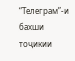“Телеграм”-и бахши тоҷикии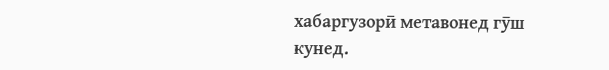хабаргузорӣ метавонед гӯш кунед.